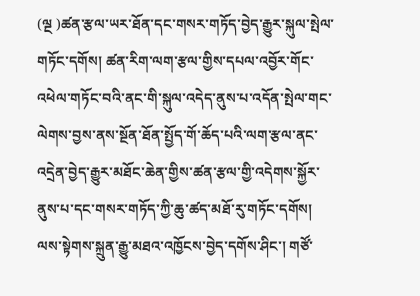(ལྔ )ཚན་རྩལ་ཡར་ཐོན་དང་གསར་གཏོད་བྱེད་རྒྱུར་སྐུལ་སྤེལ་གཏོང་དགོས། ཚན་རིག་ལག་རྩལ་གྱིས་དཔལ་འབྱོར་གོང་འཕེལ་གཏོང་བའི་ནང་གི་སྐུལ་འདེད་ནུས་པ་འདོན་སྤེལ་གང་ལེགས་བྱས་ནས་སྔོན་ཐོན་སྤྱོད་གོ་ཆོད་པའི་ལག་རྩལ་ནང་འདྲེན་བྱེད་རྒྱུར་མཐོང་ཆེན་གྱིས་ཚན་རྩལ་གྱི་འདེགས་སྐྱོར་ནུས་པ་དང་གསར་གཏོད་ཀྱི་ཆུ་ཚད་མཐོ་རུ་གཏོང་དགོས། ལས་སྟེགས་སྐྲུན་རྒྱུ་མཐའ་འཁྱོངས་བྱེད་དགོས་ཤིང་། གཙོ་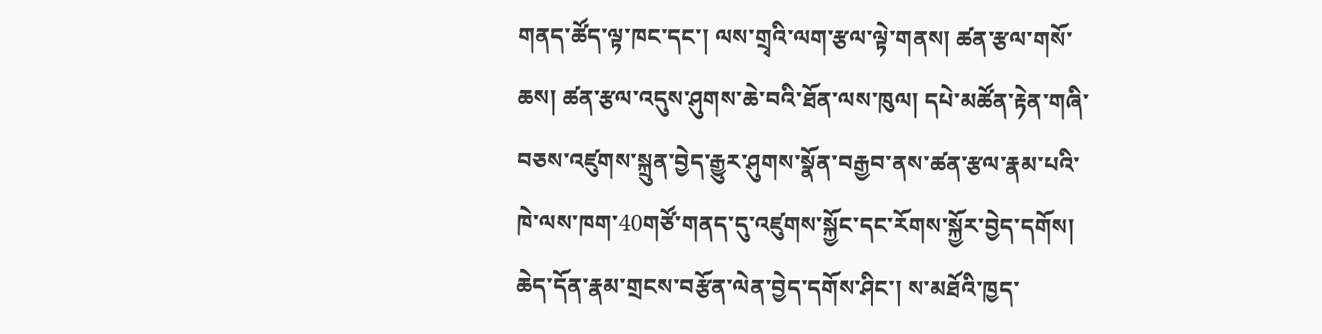གནད་ཚོད་ལྟ་ཁང་དང་། ལས་གྲྭའི་ལག་རྩལ་ལྟེ་གནས། ཚན་རྩལ་གསོ་ཆས། ཚན་རྩལ་འདུས་ཤུགས་ཆེ་བའི་ཐོན་ལས་ཁུལ། དཔེ་མཚོན་རྟེན་གཞི་བཅས་འཛུགས་སྐྲུན་བྱེད་རྒྱུར་ཤུགས་སྣོན་བརྒྱབ་ནས་ཚན་རྩལ་རྣམ་པའི་ཁེ་ལས་ཁག་40གཙོ་གནད་དུ་འཛུགས་སྐྱོང་དང་རོགས་སྐྱོར་བྱེད་དགོས། ཆེད་དོན་རྣམ་གྲངས་བརྩོན་ལེན་བྱེད་དགོས་ཤིང་། ས་མཐོའི་ཁྱད་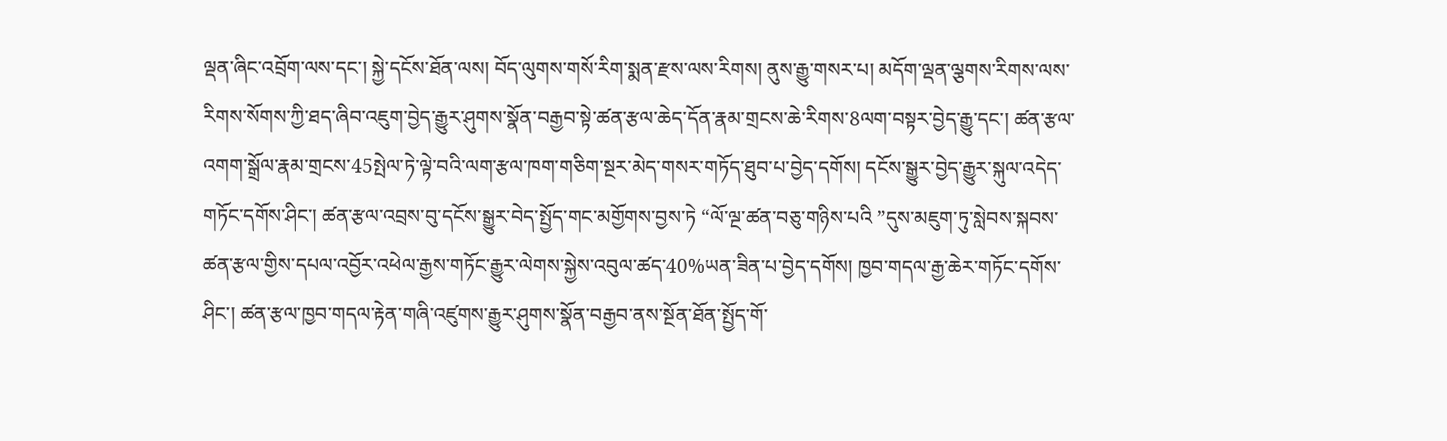ལྡན་ཞིང་འབྲོག་ལས་དང་། སྐྱེ་དངོས་ཐོན་ལས། བོད་ལུགས་གསོ་རིག་སྨན་རྫས་ལས་རིགས། ནུས་རྒྱུ་གསར་པ། མདོག་ལྡན་ལྕགས་རིགས་ལས་རིགས་སོགས་ཀྱི་ཐད་ཞིབ་འཇུག་བྱེད་རྒྱུར་ཤུགས་སྣོན་བརྒྱབ་སྟེ་ཚན་རྩལ་ཆེད་དོན་རྣམ་གྲངས་ཆེ་རིགས་8ལག་བསྟར་བྱེད་རྒྱུ་དང་། ཚན་རྩལ་འགག་སྒྲོལ་རྣམ་གྲངས་45སྤེལ་ཏེ་ལྟེ་བའི་ལག་རྩལ་ཁག་གཅིག་སྔར་མེད་གསར་གཏོད་ཐུབ་པ་བྱེད་དགོས། དངོས་སྒྱུར་བྱེད་རྒྱུར་སྐུལ་འདེད་གཏོང་དགོས་ཤིང་། ཚན་རྩལ་འབྲས་བུ་དངོས་སྒྱུར་བེད་སྤྱོད་གང་མགྱོགས་བྱས་ཏེ “ལོ་ལྔ་ཚན་བཅུ་གཉིས་པའི ”དུས་མཇུག་ཏུ་སླེབས་སྐབས་ཚན་རྩལ་གྱིས་དཔལ་འབྱོར་འཕེལ་རྒྱས་གཏོང་རྒྱུར་ལེགས་སྐྱེས་འབུལ་ཚད་40%ཡན་ཟིན་པ་བྱེད་དགོས། ཁྱབ་གདལ་རྒྱ་ཆེར་གཏོང་དགོས་ཤིང་། ཚན་རྩལ་ཁྱབ་གདལ་རྟེན་གཞི་འཛུགས་རྒྱུར་ཤུགས་སྣོན་བརྒྱབ་ནས་སྔོན་ཐོན་སྤྱོད་གོ་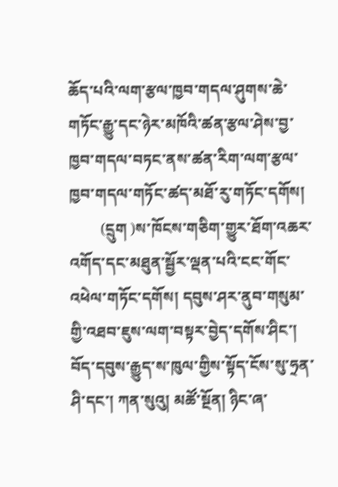ཆོད་པའི་ལག་རྩལ་ཁྱབ་གདལ་ཤུགས་ཆེ་གཏོང་རྒྱུ་དང་ཉེར་མཁོའི་ཚན་རྩལ་ཤེས་བྱ་ཁྱབ་གདལ་བཏང་ནས་ཚན་རིག་ལག་རྩལ་ཁྱབ་གདལ་གཏོང་ཚད་མཐོ་རུ་གཏོང་དགོས།
        (དྲུག )ས་ཁོངས་གཅིག་གྱུར་ཐོག་འཆར་འགོད་དང་མཐུན་སྦྱོར་ལྡན་པའི་ངང་གོང་འཕེལ་གཏོང་དགོས། དབུས་ཤར་ནུབ་གསུམ་གྱི་འཐབ་ཇུས་ལག་བསྟར་བྱེད་དགོས་ཤིང་། བོད་དབུས་རྒྱུད་ས་ཁུལ་གྱིས་སྟོད་ངོས་སུ་ཧྲན་ཤི་དང་། ཀན་སུའུ། མཚོ་སྔོན། ཉིང་ཞ་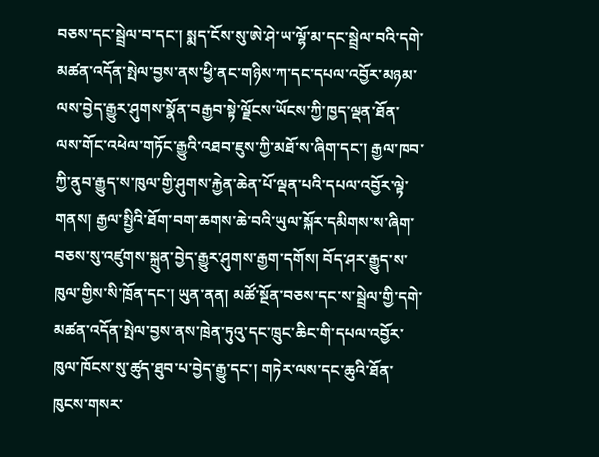བཅས་དང་སྦྲེལ་བ་དང་། སྨད་ངོས་སུ་ཨེ་ཤེ་ཡ་ལྷོ་མ་དང་སྦྲེལ་བའི་དགེ་མཚན་འདོན་སྤེལ་བྱས་ནས་ཕྱི་ནང་གཉིས་ཀ་དང་དཔལ་འབྱོར་མཉམ་ལས་བྱེད་རྒྱུར་ཤུགས་སྣོན་བརྒྱབ་སྟེ་ལྗོངས་ཡོངས་ཀྱི་ཁྱད་ལྡན་ཐོན་ལས་གོང་འཕེལ་གཏོང་རྒྱུའི་འཐབ་ཇུས་ཀྱི་མཐོ་ས་ཞིག་དང་། རྒྱལ་ཁབ་ཀྱི་ནུབ་རྒྱུད་ས་ཁུལ་གྱི་ཤུགས་རྐྱེན་ཆེན་པོ་ལྡན་པའི་དཔལ་འབྱོར་ལྟེ་གནས། རྒྱལ་སྤྱིའི་ཐོག་བག་ཆགས་ཆེ་བའི་ཡུལ་སྐོར་དམིགས་ས་ཞིག་བཅས་སུ་འཛུགས་སྐྲུན་བྱེད་རྒྱུར་ཤུགས་རྒྱག་དགོས། བོད་ཤར་རྒྱུད་ས་ཁུལ་གྱིས་སི་ཁྲོན་དང་། ཡུན་ནན། མཚོ་སྔོན་བཅས་དང་ས་སྦྲེལ་གྱི་དགེ་མཚན་འདོན་སྤེལ་བྱས་ནས་ཁྲེན་ཏུའུ་དང་ཁྲུང་ཆིང་གི་དཔལ་འབྱོར་ཁུལ་ཁོངས་སུ་ཚུད་ཐུབ་པ་བྱེད་རྒྱུ་དང་། གཏེར་ལས་དང་ཆུའི་ཐོན་ཁུངས་གསར་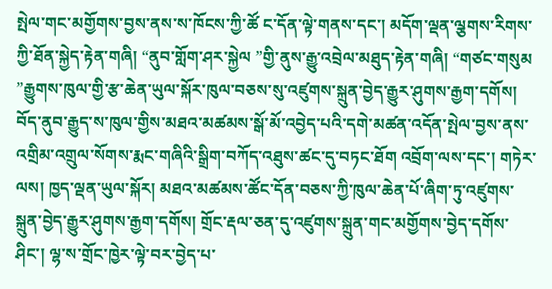སྤེལ་གང་མགྱོགས་བྱས་ནས་ས་ཁོངས་ཀྱི་ཚོ ང་དོན་ལྟེ་གནས་དང་། མདོག་ལྡན་ལྕགས་རིགས་ཀྱི་ཐོན་སྐྱེད་རྟེན་གཞི། “ནུབ་གློག་ཤར་སྐྱེལ ”གྱི་ནུས་རྒྱུ་འབྲེལ་མཐུད་རྟེན་གཞི། “གཙང་གསུམ ”རྒྱུགས་ཁུལ་གྱི་རྩ་ཆེན་ཡུལ་སྐོར་ཁུལ་བཅས་སུ་འཛུགས་སྐྲུན་བྱེད་རྒྱུར་ཤུགས་རྒྱག་དགོས། བོད་ནུབ་རྒྱུད་ས་ཁུལ་གྱིས་མཐའ་མཚམས་སྒོ་མོ་འབྱེད་པའི་དགེ་མཚན་འདོན་སྤེལ་བྱས་ནས་འགྲིམ་འགྲུལ་སོགས་རྨང་གཞིའི་སྒྲིག་བཀོད་འཐུས་ཚང་དུ་བཏང་ཐོག འབྲོག་ལས་དང་། གཏེར་ལས། ཁྱད་ལྡན་ཡུལ་སྐོར། མཐའ་མཚམས་ཚོང་དོན་བཅས་ཀྱི་ཁུལ་ཆེན་པོ་ཞིག་ཏུ་འཛུགས་སྐྲུན་བྱེད་རྒྱུར་ཤུགས་རྒྱག་དགོས། གྲོང་རྡལ་ཅན་དུ་འཛུགས་སྐྲུན་གང་མགྱོགས་བྱེད་དགོས་ཤིང་། ལྷ་ས་གྲོང་ཁྱེར་ལྟེ་བར་བྱེད་པ་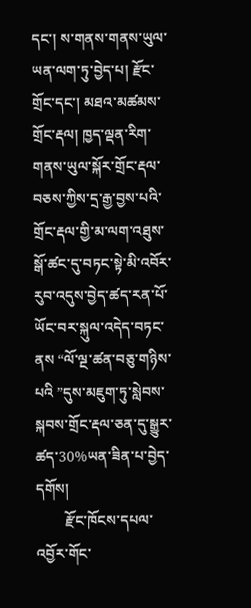དང་། ས་གནས་གནས་ཡུལ་ཡན་ལག་ཏུ་བྱེད་པ། རྫོང་གྲོང་དང་། མཐའ་མཚམས་གྲོང་རྡལ། ཁྱད་ལྡན་རིག་གནས་ཡུལ་སྐོར་གྲོང་རྡལ་བཅས་ཀྱིས་དྲ་རྒྱ་བྱས་པའི་གྲོང་རྡལ་གྱི་མ་ལག་འཐུས་སྒོ་ཚང་དུ་བཏང་སྟེ་མི་འབོར་རུབ་འདུས་བྱེད་ཚད་རན་པོ་ཡོང་བར་སྐུལ་འདེད་བཏང་ནས “ལོ་ལྔ་ཚན་བཅུ་གཉིས་པའི ”དུས་མཇུག་ཏུ་སླེབས་སྐབས་གྲོང་རྡལ་ཅན་དུ་སྒྱུར་ཚད་30%ཡན་ཟིན་པ་བྱེད་དགོས།
        རྫོང་ཁོངས་དཔལ་འབྱོར་གོང་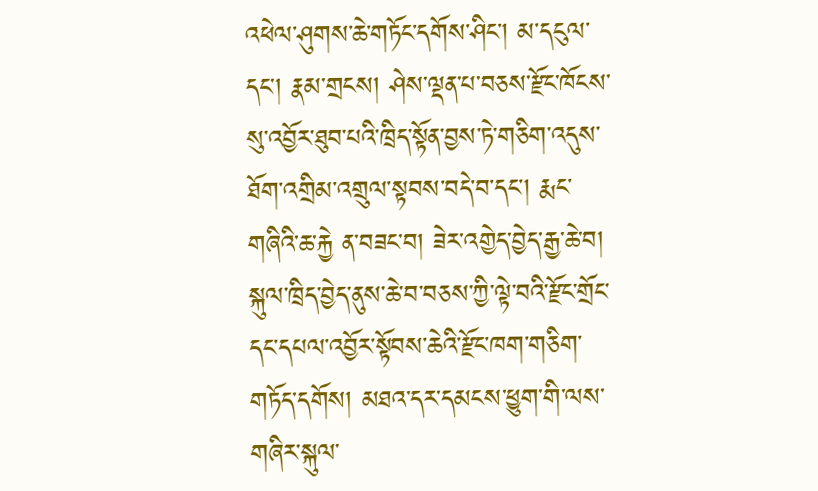འཕེལ་ཤུགས་ཆེ་གཏོང་དགོས་ཤིང་། མ་དངུལ་དང་། རྣམ་གྲངས། ཤེས་ལྡན་པ་བཅས་རྫོང་ཁོངས་སུ་འབྱོར་ཐུབ་པའི་ཁྲིད་སྟོན་བྱས་ཏེ་གཅིག་འདུས་ཐོག་འགྲིམ་འགྲུལ་སྟབས་བདེ་བ་དང་། རྨང་གཞིའི་ཆ་རྐྱེ ན་བཟང་བ། ཟེར་འགྱེད་བྱེད་རྒྱ་ཆེ་བ། སྐུལ་ཁྲིད་བྱེད་ནུས་ཆེ་བ་བཅས་ཀྱི་ལྟེ་བའི་རྫོང་གྲོང་དང་དཔལ་འབྱོར་སྟོབས་ཆེའི་རྫོང་ཁག་གཅིག་གཏོད་དགོས། མཐའ་དར་དམངས་ཕྱུག་གི་ལས་གཞིར་སྐུལ་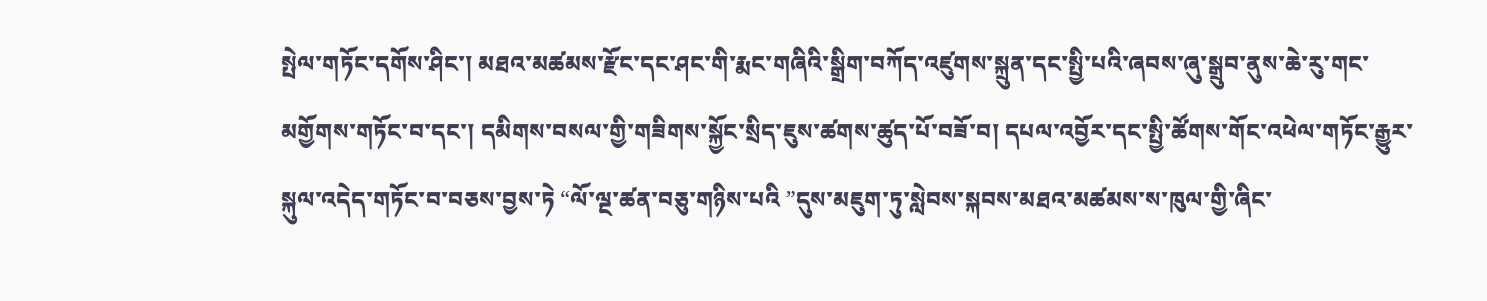སྤེལ་གཏོང་དགོས་ཤིང་། མཐའ་མཚམས་རྫོང་དང་ཤང་གི་རྨང་གཞིའི་སྒྲིག་བཀོད་འཛུགས་སྐྲུན་དང་སྤྱི་པའི་ཞབས་ཞུ་སྒྲུབ་ནུས་ཆེ་རུ་གང་མགྱོགས་གཏོང་བ་དང་། དམིགས་བསལ་གྱི་གཟིགས་སྐྱོང་སྲིད་ཇུས་ཚགས་ཚུད་པོ་བཟོ་བ། དཔལ་འབྱོར་དང་སྤྱི་ཚོགས་གོང་འཕེལ་གཏོང་རྒྱུར་སྐུལ་འདེད་གཏོང་བ་བཅས་བྱས་ཏེ “ལོ་ལྔ་ཚན་བཅུ་གཉིས་པའི ”དུས་མཇུག་ཏུ་སླེབས་སྐབས་མཐའ་མཚམས་ས་ཁུལ་གྱི་ཞིང་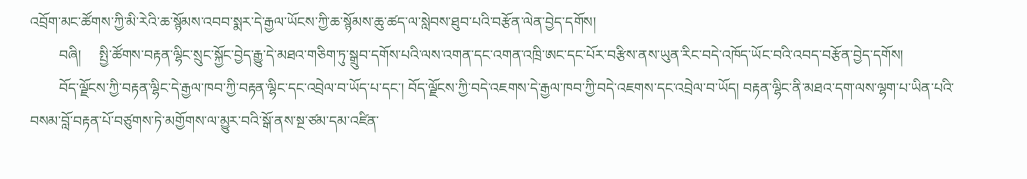འབྲོག་མང་ཚོགས་ཀྱི་མི་རེའི་ཆ་སྙོམས་འབབ་སྨར་དེ་རྒྱལ་ཡོངས་ཀྱི་ཆ་སྙོམས་ཆུ་ཚད་ལ་སླེབས་ཐུབ་པའི་བརྩོན་ལེན་བྱེད་དགོས།
        བཞི།     སྤྱི་ཚོགས་བརྟན་ལྷིང་སྲུང་སྐྱོང་བྱེད་རྒྱུ་དེ་མཐའ་གཅིག་ཏུ་སྒྲུབ་དགོས་པའི་ལས་འགན་དང་འགན་འཁྲི་ཨང་དང་པོར་བརྩིས་ནས་ཡུན་རིང་བདེ་འཁོད་ཡོང་བའི་འབད་བརྩོན་བྱེད་དགོས།
        བོད་ལྗོངས་ཀྱི་བརྟན་ལྷིང་དེ་རྒྱལ་ཁབ་ཀྱི་བརྟན་ལྷིང་དང་འབྲེལ་བ་ཡོད་པ་དང་། བོད་ལྗོངས་ཀྱི་བདེ་འཇགས་དེ་རྒྱལ་ཁབ་ཀྱི་བདེ་འཇགས་དང་འབྲེལ་བ་ཡོད། བརྟན་ལྷིང་ནི་མཐའ་དག་ལས་ལྷག་པ་ཡིན་པའི་བསམ་བློ་བརྟན་པོ་བཙུགས་ཏེ་མགྱོགས་ལ་མྱུར་བའི་སྒོ་ནས་སྔ་ཙམ་དམ་འཛིན་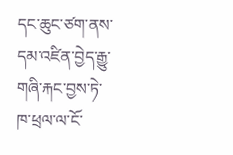དང་ཆུང་ཙག་ནས་དམ་འཛིན་བྱེད་རྒྱུ་གཞི་རྐང་བྱས་ཏེ་ཁ་ཕྲལ་ལ་ངོ་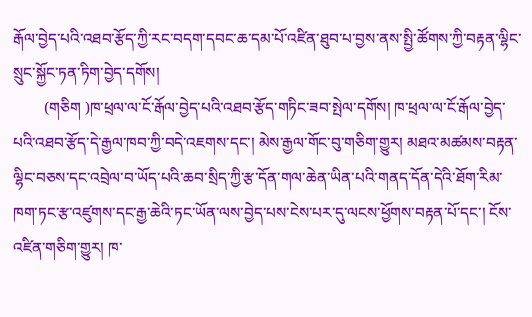རྒོལ་བྱེད་པའི་འཐབ་རྩོད་ཀྱི་རང་བདག་དབང་ཆ་དམ་པོ་འཛིན་ཐུབ་པ་བྱས་ནས་སྤྱི་ཚོགས་ཀྱི་བརྟན་ལྷིང་སྲུང་སྐྱོང་ཏན་ཏིག་བྱེད་དགོས།
        (གཅིག )ཁ་ཕྲལ་ལ་ངོ་རྒོལ་བྱེད་པའི་འཐབ་རྩོད་གཏིང་ཟབ་སྤེལ་དགོས། ཁ་ཕྲལ་ལ་ངོ་རྒོལ་བྱེད་པའི་འཐབ་རྩོད་དེ་རྒྱལ་ཁབ་ཀྱི་བདེ་འཇགས་དང་། མེས་རྒྱལ་གོང་བུ་གཅིག་གྱུར། མཐའ་མཚམས་བརྟན་ལྷིང་བཅས་དང་འབྲེལ་བ་ཡོད་པའི་ཆབ་སྲིད་ཀྱི་རྩ་དོན་གལ་ཆེན་ཡིན་པའི་གནད་དོན་དེའི་ཐོག་རིམ་ཁག་ཏང་རྩ་འཛུགས་དང་རྒྱ་ཆེའི་ཏང་ཡོན་ལས་བྱེད་པས་ངེས་པར་དུ་ལངས་ཕྱོགས་བརྟན་པོ་དང་། ངོས་འཛིན་གཅིག་གྱུར། ཁ་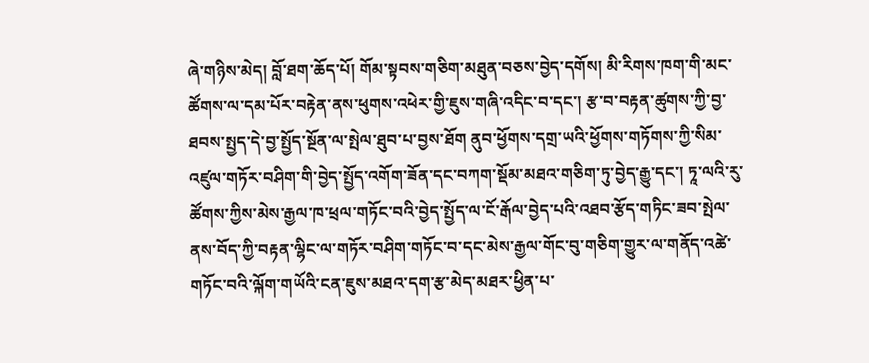ཞེ་གཉིས་མེད། བློ་ཐག་ཆོད་པོ། གོམ་སྟབས་གཅིག་མཐུན་བཅས་བྱེད་དགོས། མི་རིགས་ཁག་གི་མང་ཚོགས་ལ་དམ་པོར་བརྟེན་ནས་ཕུགས་འཕེར་གྱི་ཇུས་གཞི་འདིང་བ་དང་། རྩ་བ་བརྟན་ཚུགས་ཀྱི་བྱ་ཐབས་སྤྱད་དེ་བྱ་སྤྱོད་སྔོན་ལ་སྤེལ་ཐུབ་པ་བྱས་ཐོག ནུབ་ཕྱོགས་དགྲ་ཡའི་ཕྱོགས་གཏོགས་ཀྱི་སིམ་འཛུལ་གཏོར་བཤིག་གི་བྱེད་སྤྱོད་འགོག་ཟོན་དང་བཀག་སྡོམ་མཐའ་གཅིག་ཏུ་བྱེད་རྒྱུ་དང་། ཏཱ་ལའི་རུ་ཚོགས་ཀྱིས་མེས་རྒྱལ་ཁ་ཕྲལ་གཏོང་བའི་བྱེད་སྤྱོད་ལ་ངོ་རྒོལ་བྱེད་པའི་འཐབ་རྩོད་གཏིང་ཟབ་སྤེལ་ནས་བོད་ཀྱི་བརྟན་ལྷིང་ལ་གཏོར་བཤིག་གཏོང་བ་དང་མེས་རྒྱལ་གོང་བུ་གཅིག་གྱུར་ལ་གནོད་འཚེ་གཏོང་བའི་ལྐོག་གཡོའི་ངན་ཇུས་མཐའ་དག་རྩ་མེད་མཐར་ཕྱིན་པ་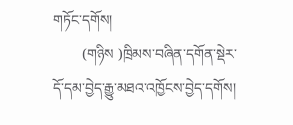གཏོང་དགོས།
        (གཉིས )ཁྲིམས་བཞིན་དགོན་སྡེར་དོ་དམ་བྱེད་རྒྱུ་མཐའ་འཁྱོངས་བྱེད་དགོས།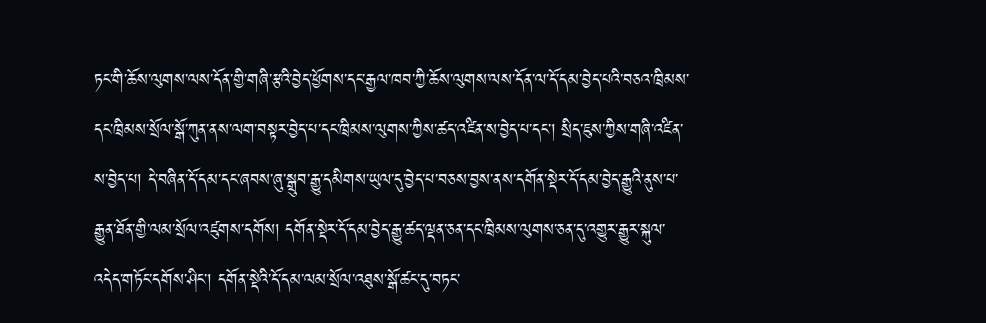ཏང་གི་ཆོས་ལུགས་ལས་དོན་གྱི་གཞི་རྩའི་བྱེད་ཕྱོགས་དང་རྒྱལ་ཁབ་ཀྱི་ཆོས་ལུགས་ལས་དོན་ལ་དོ་དམ་བྱེད་པའི་བཅའ་ཁྲིམས་དང་ཁྲིམས་སྲོལ་སྒོ་ཀུན་ནས་ལག་བསྟར་བྱེད་པ་དང་ཁྲིམས་ལུགས་ཀྱིས་ཚད་འཛིན་ས་བྱེད་པ་དང་། སྲིད་ཇུས་ཀྱིས་གཞི་འཛིན་ས་བྱེད་པ། དེ་བཞིན་དོ་དམ་དང་ཞབས་ཞུ་སྒྲུབ་རྒྱུ་དམིགས་ཡུལ་དུ་བྱེད་པ་བཅས་བྱས་ནས་དགོན་སྡེར་དོ་དམ་བྱེད་རྒྱུའི་ནུས་པ་རྒྱུན་ཐོན་གྱི་ལམ་སྲོལ་འཛུགས་དགོས། དགོན་སྡེར་དོ་དམ་བྱེད་རྒྱུ་ཚད་ལྡན་ཅན་དང་ཁྲིམས་ལུགས་ཅན་དུ་འགྱུར་རྒྱུར་སྐུལ་འདེད་གཏོང་དགོས་ཤིང་། དགོན་སྡེའི་དོ་དམ་ལམ་སྲོལ་འཐུས་སྒོ་ཚང་དུ་བཏང་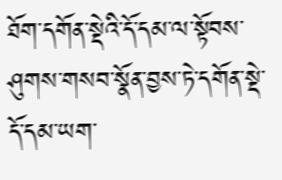ཐོག་དགོན་སྡེའི་དོ་དམ་ལ་སྟོབས་ཤུགས་གསབ་སྣོན་བྱས་ཏེ་དགོན་སྡེ་དོ་དམ་ཡག་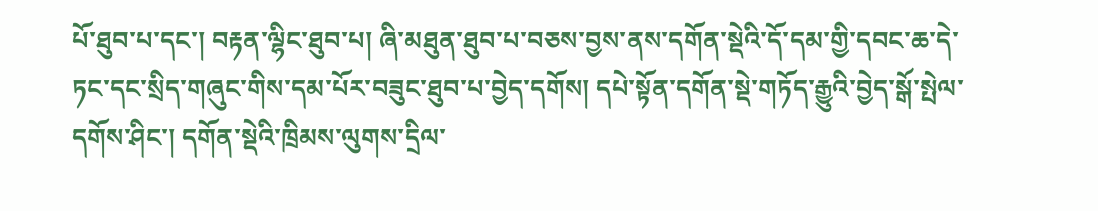པོ་ཐུབ་པ་དང་། བརྟན་ལྷིང་ཐུབ་པ། ཞི་མཐུན་ཐུབ་པ་བཅས་བྱས་ནས་དགོན་སྡེའི་དོ་དམ་གྱི་དབང་ཆ་དེ་ཏང་དང་སྲིད་གཞུང་གིས་དམ་པོར་བཟུང་ཐུབ་པ་བྱེད་དགོས། དཔེ་སྟོན་དགོན་སྡེ་གཏོད་རྒྱུའི་བྱེད་སྒོ་སྤེལ་དགོས་ཤིང་། དགོན་སྡེའི་ཁྲིམས་ལུགས་དྲིལ་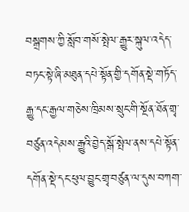བསྒྲགས་ཀྱི་སློབ་གསོ་སྤེལ་རྒྱུར་སྐུལ་འདེད་བཏང་སྟེ་ཞི་མཐུན་དཔེ་སྟོན་གྱི་དགོན་སྡེ་གཏོད་རྒྱུ་དང་རྒྱལ་གཅེས་ཁྲིམས་སྲུང་གི་སྔོན་ཐོན་གྲྭ་བཙུན་འདེམས་རྒྱུའི་བྱེད་སྒོ་སྤེལ་ནས་དཔེ་སྟོན་དགོན་སྡེ་དང་ཕུལ་བྱུང་གྲྭ་བཙུན་ལ་དུས་བཀག་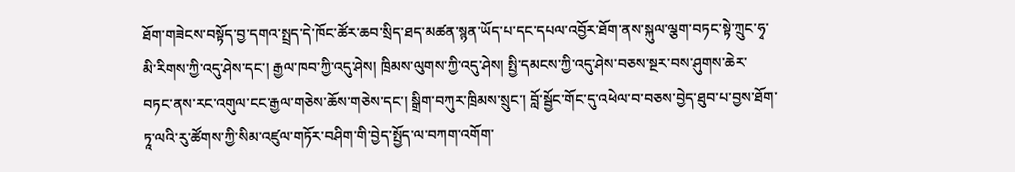ཐོག་གཟེངས་བསྟོད་བྱ་དགའ་སྤྲད་དེ་ཁོང་ཚོར་ཆབ་སྲིད་ཐད་མཚན་སྙན་ཡོད་པ་དང་དཔལ་འབྱོར་ཐོག་ནས་སྐུལ་ལྕག་བཏང་སྟེ་ཀྲུང་ཧྭ་མི་རིགས་ཀྱི་འདུ་ཤེས་དང་། རྒྱལ་ཁབ་ཀྱི་འདུ་ཤེས། ཁྲིམས་ལུགས་ཀྱི་འདུ་ཤེས། སྤྱི་དམངས་ཀྱི་འདུ་ཤེས་བཅས་སྔར་བས་ཤུགས་ཆེར་བཏང་ནས་རང་འགུལ་ངང་རྒྱལ་གཅེས་ཆོས་གཅེས་དང་། སྒྲིག་བཀུར་ཁྲིམས་སྲུང་། བློ་སྦྱོང་གོང་དུ་འཕེལ་བ་བཅས་བྱེད་ཐུབ་པ་བྱས་ཐོག་ཏཱ་ལའི་རུ་ཚོགས་ཀྱི་སིམ་འཛུལ་གཏོར་བཤིག་གི་བྱེད་སྤྱོད་ལ་བཀག་འགོག་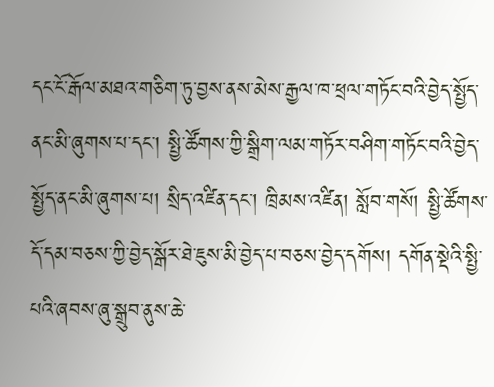དང་ངོ་རྒོལ་མཐའ་གཅིག་ཏུ་བྱས་ནས་མེས་རྒྱལ་ཁ་ཕྲལ་གཏོང་བའི་བྱེད་སྤྱོད་ནང་མི་ཞུགས་པ་དང་། སྤྱི་ཚོགས་ཀྱི་སྒྲིག་ལམ་གཏོར་བཤིག་གཏོང་བའི་བྱེད་སྤྱོད་ནང་མི་ཞུགས་པ། སྲིད་འཛིན་དང་། ཁྲིམས་འཛིན། སློབ་གསོ། སྤྱི་ཚོགས་དོ་དམ་བཅས་ཀྱི་བྱེད་སྒོར་ཐེ་ཇུས་མི་བྱེད་པ་བཅས་བྱེད་དགོས། དགོན་སྡེའི་སྤྱི་པའི་ཞབས་ཞུ་སྒྲུབ་ནུས་ཆེ་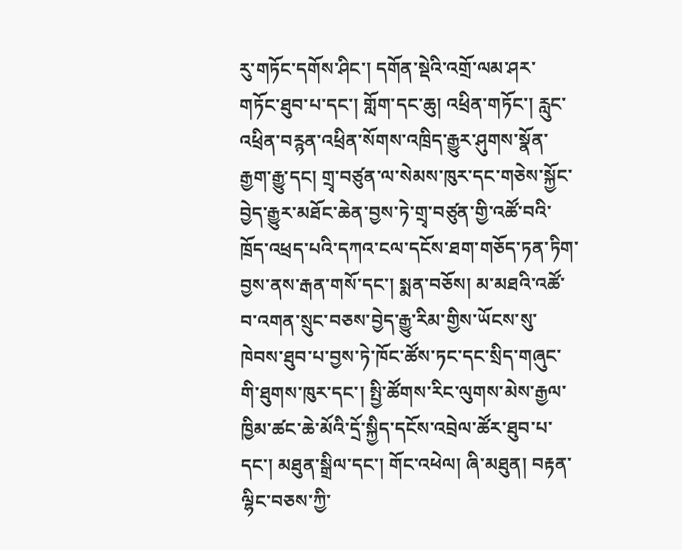རུ་གཏོང་དགོས་ཤིང་། དགོན་སྡེའི་འགྲོ་ལམ་ཤར་གཏོང་ཐུབ་པ་དང་། གློག་དང་ཆུ། འཕྲིན་གཏོང་། རླུང་འཕྲིན་བཪྙན་འཕྲིན་སོགས་འཁྲིད་རྒྱུར་ཤུགས་སྣོན་རྒྱག་རྒྱུ་དང། གྲྭ་བཙུན་ལ་སེམས་ཁུར་དང་གཅེས་སྐྱོང་བྱེད་རྒྱུར་མཐོང་ཆེན་བྱས་ཏེ་གྲྭ་བཙུན་གྱི་འཚོ་བའི་ཁྲོད་འཕྲད་པའི་དཀའ་ངལ་དངོས་ཐག་གཅོད་ཏན་ཏིག་བྱས་ནས་རྒན་གསོ་དང་། སྨན་བཅོས། མ་མཐའི་འཚོ་བ་འགན་སྲུང་བཅས་བྱེད་རྒྱུ་རིམ་གྱིས་ཡོངས་སུ་ཁེབས་ཐུབ་པ་བྱས་ཏེ་ཁོང་ཚོས་ཏང་དང་སྲིད་གཞུང་གི་ཐུགས་ཁུར་དང་། སྤྱི་ཚོགས་རིང་ལུགས་མེས་རྒྱལ་ཁྱིམ་ཚང་ཆེ་མོའི་དྲོ་སྐྱིད་དངོས་འབྲེལ་ཚོར་ཐུབ་པ་དང་། མཐུན་སྒྲིལ་དང་། གོང་འཕེལ། ཞི་མཐུན། བརྟན་ལྷིང་བཅས་ཀྱི་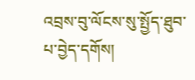འབྲས་བུ་ལོངས་སུ་སྤྱོད་ཐུབ་པ་བྱེད་དགོས།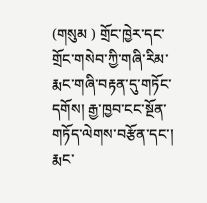(གསུམ ) གྲོང་ཁྱེར་དང་གྲོང་གསེབ་ཀྱི་གཞི་རིམ་རྨང་གཞི་བརྟན་དུ་གཏོང་དགོས། རྒྱ་ཁྱབ་ངང་སྔོན་གཏོད་ལེགས་བརྩོན་དང་། རྨང་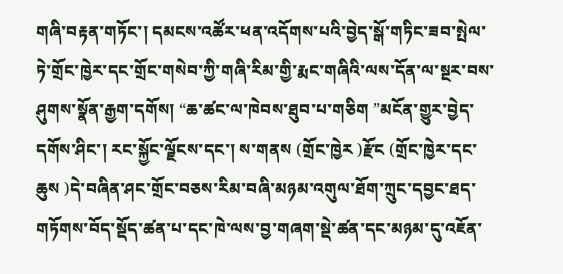གཞི་བརྟན་གཏོང་། དམངས་འཚོར་ཕན་འདོགས་པའི་བྱེད་སྒོ་གཏིང་ཟབ་སྤེལ་ཏེ་གྲོང་ཁྱེར་དང་གྲོང་གསེབ་ཀྱི་གཞི་རིམ་གྱི་རྨང་གཞིའི་ལས་དོན་ལ་སྔར་བས་ཤུགས་སྣོན་རྒྱག་དགོས། “ཆ་ཚང་ལ་ཁེབས་ཐུབ་པ་གཅིག ”མངོན་གྱུར་བྱེད་དགོས་ཤིང་། རང་སྐྱོང་ལྗོངས་དང་། ས་གནས (གྲོང་ཁྱེར )རྫོང (གྲོང་ཁྱེར་དང་ཆུས )དེ་བཞིན་ཤང་གྲོང་བཅས་རིམ་བཞི་མཉམ་འགུལ་ཐོག་ཀྲུང་དབྱང་ཐད་གཏོགས་བོད་སྡོད་ཚན་པ་དང་ཁེ་ལས་བྱ་གཞག་སྡེ་ཚན་དང་མཉམ་དུ་འཇོན་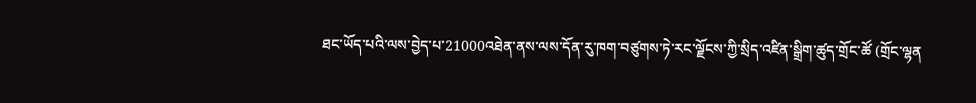ཐང་ཡོད་པའི་ལས་བྱེད་པ་21000འཐེན་ནས་ལས་དོན་རུ་ཁག་བཙུགས་ཏེ་རང་ལྗོངས་ཀྱི་སྲིད་འཛིན་སྒྲིག་ཚུད་གྲོང་ཚོ (གྲོང་ལྷན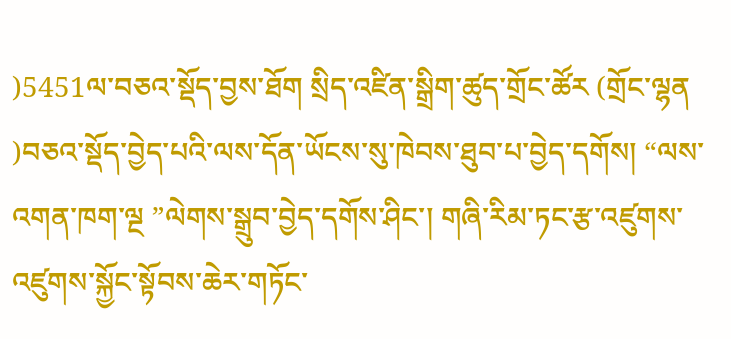)5451ལ་བཅའ་སྡོད་བྱས་ཐོག སྲིད་འཛིན་སྒྲིག་ཚུད་གྲོང་ཚོར (གྲོང་ལྷན )བཅའ་སྡོད་བྱེད་པའི་ལས་དོན་ཡོངས་སུ་ཁེབས་ཐུབ་པ་བྱེད་དགོས། “ལས་འགན་ཁག་ལྔ ”ལེགས་སྒྲུབ་བྱེད་དགོས་ཤིང་། གཞི་རིམ་ཏང་རྩ་འཛུགས་འཛུགས་སྐྱོང་སྟོབས་ཆེར་གཏོང་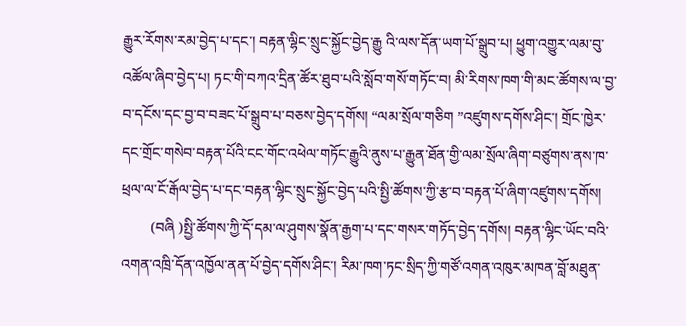རྒྱུར་རོགས་རམ་བྱེད་པ་དང་། བརྟན་ལྷིང་སྲུང་སྐྱོང་བྱེད་རྒྱུ འི་ལས་དོན་ཡག་པོ་སྒྲུབ་པ། ཕྱུག་འགྱུར་ལམ་བུ་འཚོལ་ཞིབ་བྱེད་པ། ཏང་གི་བཀའ་དྲིན་ཚོར་ཐུབ་པའི་སློབ་གསོ་གཏོང་བ། མི་རིགས་ཁག་གི་མང་ཚོགས་ལ་བྱ་བ་དངོས་དང་བྱ་བ་བཟང་པོ་སྒྲུབ་པ་བཅས་བྱེད་དགོས། “ལམ་སྲོལ་གཅིག ”འཛུགས་དགོས་ཤིང་། གྲོང་ཁྱེར་དང་གྲོང་གསེབ་བརྟན་པོའི་ངང་གོང་འཕེལ་གཏོང་རྒྱུའི་ནུས་པ་རྒྱུན་ཐོན་གྱི་ལམ་སྲོལ་ཞིག་བཙུགས་ནས་ཁ་ཕྲལ་ལ་ངོ་རྒོལ་བྱེད་པ་དང་བརྟན་ལྷིང་སྲུང་སྐྱོང་བྱེད་པའི་སྤྱི་ཚོགས་ཀྱི་རྩ་བ་བརྟན་པོ་ཞིག་འཛུགས་དགོས།
        (བཞི )སྤྱི་ཚོགས་ཀྱི་དོ་དམ་ལ་ཤུགས་སྣོན་རྒྱག་པ་དང་གསར་གཏོད་བྱེད་དགོས། བརྟན་ལྷིང་ཡོང་བའི་འགན་འཁྲི་དོན་འཁྱོལ་ནན་པོ་བྱེད་དགོས་ཤིང་། རིམ་ཁག་ཏང་སྲིད་ཀྱི་གཙོ་འགན་འཁུར་མཁན་བློ་མཐུན་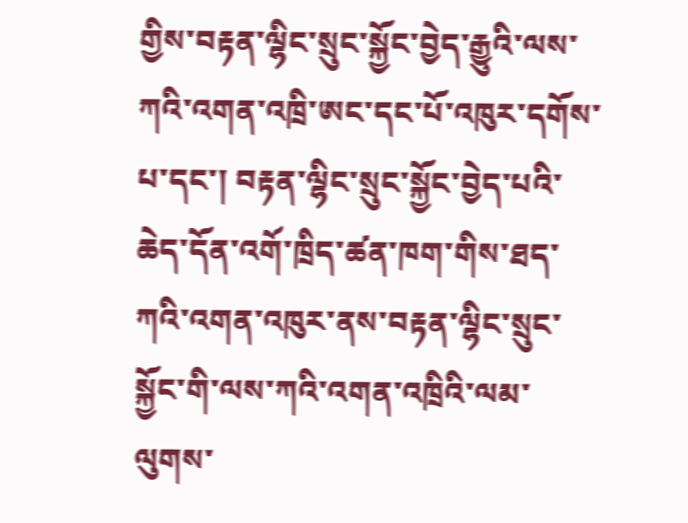གྱིས་བརྟན་ལྷིང་སྲུང་སྐྱོང་བྱེད་རྒྱུའི་ལས་ཀའི་འགན་འཁྲི་ཨང་དང་པོ་འཁུར་དགོས་པ་དང་། བརྟན་ལྷིང་སྲུང་སྐྱོང་བྱེད་པའི་ཆེད་དོན་འགོ་ཁྲིད་ཚན་ཁག་གིས་ཐད་ཀའི་འགན་འཁུར་ནས་བརྟན་ལྷིང་སྲུང་ སྐྱོང་གི་ལས་ཀའི་འགན་འཁྲིའི་ལམ་ལུགས་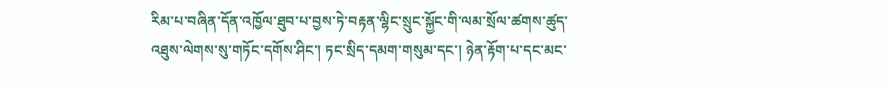རིམ་པ་བཞིན་དོན་འཁྱོལ་ཐུབ་པ་བྱས་ཏེ་བརྟན་ལྷིང་སྲུང་སྐྱོང་གི་ལམ་སྲོལ་ཚགས་ཚུད་འཐུས་ལེགས་སུ་གཏོང་དགོས་ཤིང་། ཏང་སྲིད་དམག་གསུམ་དང་། ཉེན་རྟོག་པ་དང་མང་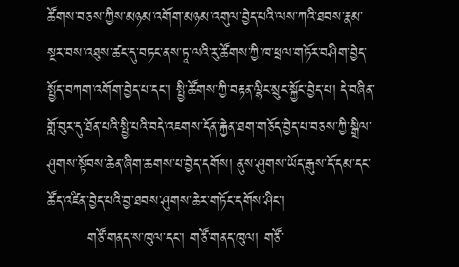ཚོགས་བཅས་ཀྱིས་མཉམ་འགོག་མཉམ་འགུལ་བྱེད་པའི་ལས་ཀའི་ཐབས་རྣམ་སྔར་བས་འཐུས་ཚང་དུ་བཏང་ནས་ཏཱ་ལའི་རུ་ཚོགས་ཀྱི་ཁ་ཕྲལ་གཏོར་བཤིག་བྱེད་སྤྱོད་བཀག་འགོག་བྱེད་པ་དང་། སྤྱི་ཚོགས་ཀྱི་བརྟན་ལྷིང་སྲུང་སྐྱོང་བྱེད་པ། དེ་བཞིན་གློ་བུར་དུ་ཐོན་པའི་སྤྱི་པའི་བདེ་འཇགས་དོན་རྐྱེན་ཐག་གཅོད་བྱེད་པ་བཅས་ཀྱི་སྒྲིལ་ཤུགས་སྟོབས་ཆེན་ཞིག་ཆགས་པ་བྱེད་དགོས། ནུས་ཤུགས་ཡོད་རྒུས་དོ་དམ་དང་ཚོད་འཛིན་བྱེད་པའི་བྱ་ཐབས་ཤུགས་ཆེར་གཏོང་དགོས་ཤིང་།
        གཙོ་གནད་ས་ཁུལ་དང་། གཙོ་གནད་ཁུལ། གཙོ་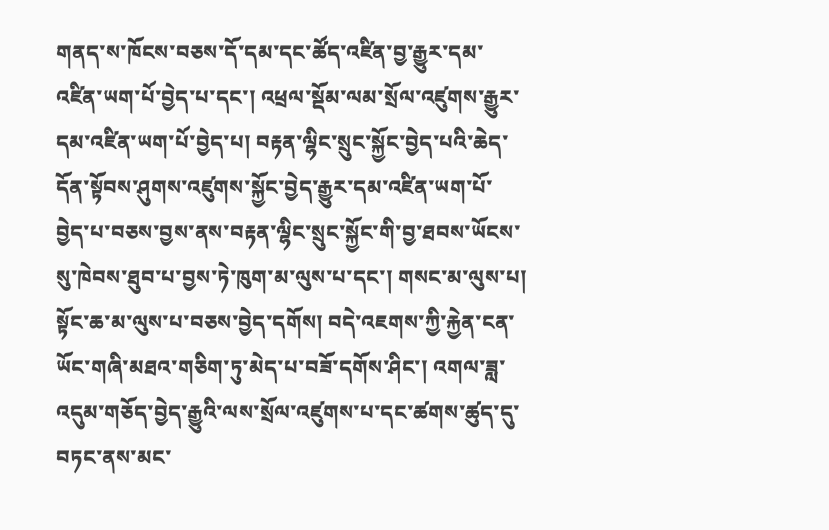གནད་ས་ཁོངས་བཅས་དོ་དམ་དང་ཚོད་འཛིན་བྱ་རྒྱུར་དམ་འཛིན་ཡག་པོ་བྱེད་པ་དང་། འཕྲལ་སྡོམ་ལམ་སྲོལ་འཛུགས་རྒྱུར་དམ་འཛིན་ཡག་པོ་བྱེད་པ། བརྟན་ལྷིང་སྲུང་སྐྱོང་བྱེད་པའི་ཆེད་དོན་སྟོབས་ཤུགས་འཛུགས་སྐྱོང་བྱེད་རྒྱུར་དམ་འཛིན་ཡག་པོ་བྱེད་པ་བཅས་བྱས་ནས་བརྟན་ལྷིང་སྲུང་སྐྱོང་གི་བྱ་ཐབས་ཡོངས་སུ་ཁེབས་ཐུབ་པ་བྱས་ཏེ་ཁུག་མ་ལུས་པ་དང་། གསང་མ་ལུས་པ། སྟོང་ཆ་མ་ལུས་པ་བཅས་བྱེད་དགོས། བདེ་འཇགས་ཀྱི་རྐྱེན་ངན་ཡོང་གཞི་མཐའ་གཅིག་ཏུ་མེད་པ་བཟོ་དགོས་ཤིང་། འགལ་ཟླ་འདུམ་གཅོད་བྱེད་རྒྱུའི་ལས་སྲོལ་འཛུགས་པ་དང་ཚགས་ཚུད་དུ་བཏང་ནས་མང་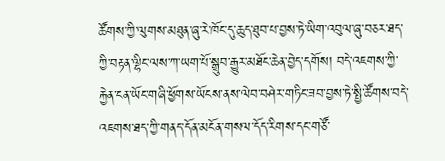ཚོགས་ཀྱི་ལུགས་མཐུན་ཞུ་རེ་ཁོང་དུ་ཆུད་ཐུབ་པ་བྱས་ཏེ་ཡིག་འབུལ་ཞུ་བཅར་ཐད་ཀྱི་བརྟན་ལྷིང་ལས་ཀ་ཡག་པོ་སྒྲུབ་རྒྱུར་མཐོང་ཆེན་བྱེད་དགོས། བདེ་འཇགས་ཀྱི་རྐྱེན་ངན་ཡོང་གཞི་ཕྱོགས་ཡོངས་ནས་ལེབ་བཤེར་གཏིང་ཟབ་བྱས་ཏེ་སྤྱི་ཚོགས་བདེ་འཇགས་ཐད་ཀྱི་གནད་དོན་མངོན་གསལ་དོད་རིགས་དང་གཙོ་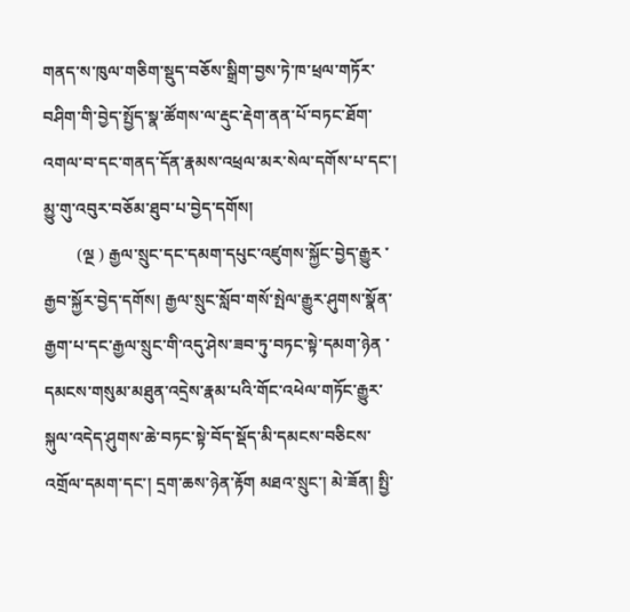གནད་ས་ཁུལ་གཅིག་སྡུད་བཅོས་སྒྲིག་བྱས་ཏེ་ཁ་ཕྲལ་གཏོར་བཤིག་གི་བྱེད་སྤྱོད་སྣ་ཚོགས་ལ་རྡུང་རྡེག་ནན་པོ་བཏང་ཐོག་འགལ་བ་དང་གནད་དོན་རྣམས་འཕྲལ་མར་སེལ་དགོས་པ་དང་། མྱུ་གུ་འབུར་བཅོམ་ཐུབ་པ་བྱེད་དགོས།
        (ལྔ ) རྒྱལ་སྲུང་དང་དམག་དཔུང་འཛུགས་སྐྱོང་བྱེད་རྒྱུར ་རྒྱབ་སྐྱོར་བྱེད་དགོས། རྒྱལ་སྲུང་སློབ་གསོ་སྤེལ་རྒྱུར་ཤུགས་སྣོན་ རྒྱག་པ་དང་རྒྱལ་སྲུང་གི་འདུ་ཤེས་ཟབ་ཏུ་བཏང་སྟེ་དམག་ཉེན ་དམངས་གསུམ་མཐུན་འདྲེས་རྣམ་པའི་གོང་འཕེལ་གཏོང་རྒྱུར་སྐུལ་འདེད་ཤུགས་ཆེ་བཏང་སྟེ་བོད་སྡོད་མི་དམངས་བཅིངས་འགྲོལ་དམག་དང་། དྲག་ཆས་ཉེན་རྟོག མཐའ་སྲུང་། མེ་ཟོན། སྤྱི་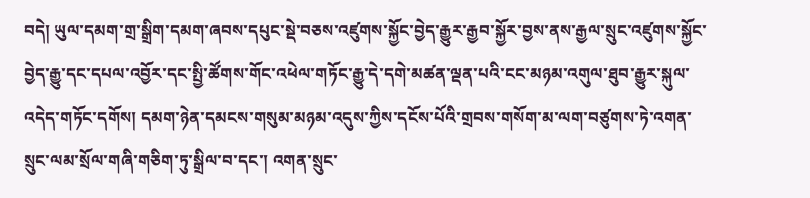བདེ། ཡུལ་དམག་གྲ་སྒྲིག་དམག་ཞབས་དཔུང་སྡེ་བཅས་འཛུགས་སྐྱོང་བྱེད་རྒྱུར་རྒྱབ་སྐྱོར་བྱས་ནས་རྒྱལ་སྲུང་འཛུགས་སྐྱོང་བྱེད་རྒྱུ་དང་དཔལ་འབྱོར་དང་སྤྱི་ཚོགས་གོང་འཕེལ་གཏོང་རྒྱུ་དེ་དགེ་མཚན་ལྡན་པའི་ངང་མཉམ་འགུལ་ཐུབ་རྒྱུར་སྐུལ་འདེད་གཏོང་དགོས། དམག་ཉེན་དམངས་གསུམ་མཉམ་འདུས་ཀྱིས་དངོས་པོའི་གྲབས་གསོག་མ་ལག་བཙུགས་ཏེ་འགན་སྲུང་ལམ་སྲོལ་གཞི་གཅིག་ཏུ་སྒྲིལ་བ་དང་། འགན་སྲུང་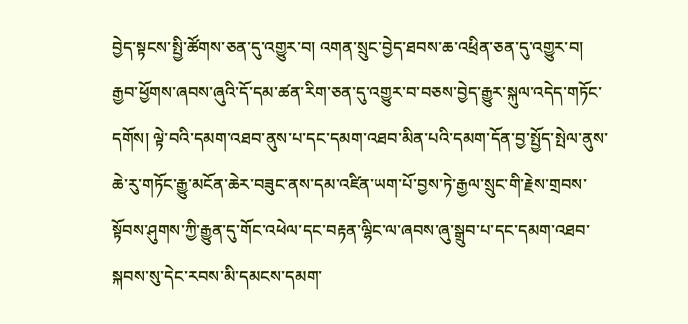བྱེད་སྟངས་སྤྱི་ཚོགས་ཅན་དུ་འགྱུར་བ། འགན་སྲུང་བྱེད་ཐབས་ཆ་འཕྲིན་ཅན་དུ་འགྱུར་བ། རྒྱབ་ཕྱོགས་ཞབས་ཞུའི་དོ་དམ་ཚན་རིག་ཅན་དུ་འགྱུར་བ་བཅས་བྱེད་རྒྱུར་སྐུལ་འདེད་གཏོང་དགོས། ལྟེ་བའི་དམག་འཐབ་ནུས་པ་དང་དམག་འཐབ་མིན་པའི་དམག་དོན་བྱ་སྤྱོད་སྤེལ་ནུས་ཆེ་རུ་གཏོང་རྒྱུ་མངོན་ཆེར་བཟུང་ནས་དམ་འཛིན་ཡག་པོ་བྱས་ཏེ་རྒྱལ་སྲུང་གི་རྗེས་གྲབས་སྟོབས་ཤུགས་ཀྱི་རྒྱུན་དུ་གོང་འཕེལ་དང་བརྟན་ལྷིང་ལ་ཞབས་ཞུ་སྒྲུབ་པ་དང་དམག་འཐབ་སྐབས་སུ་དེང་རབས་མི་དམངས་དམག་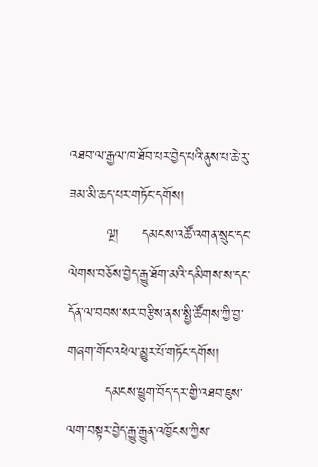འཐབ་ལ་རྒྱལ་ཁ་ཐོབ་པར་བྱེད་པའི་ནུས་པ་ཆེ་རུ་ཟམ་མི་ཆད་པར་གཏོང་དགོས།
        ལྔ།     དམངས་འཚོ་འགན་སྲུང་དང་ལེགས་བཅོས་བྱེད་རྒྱུ་ཐོག་མའི་དམིགས་ས་དང་དོན་ལ་བབས་སར་བརྩིས་ནས་སྤྱི་ཚོགས་ཀྱི་བྱ་གཞག་གོང་འཕེལ་མྱུར་པོ་གཏོང་དགོས།
        དམངས་ཕྱུག་བོད་དར་གྱི་འཐབ་ཇུས་ལག་བསྟར་བྱེད་རྒྱུ་རྒྱུན་འཁྱོངས་ཀྱིས་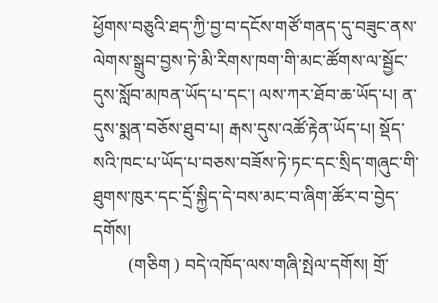ཕྱོགས་བཅུའི་ཐད་ཀྱི་བྱ་བ་དངོས་གཙོ་གནད་དུ་བཟུང་ནས་ལེགས་སྒྲུབ་བྱས་ཏེ་མི་རིགས་ཁག་གི་མང་ཚོགས་ལ་སྦྱོང་དུས་སློབ་མཁན་ཡོད་པ་དང་། ལས་ཀར་ཐོབ་ཆ་ཡོད་པ། ན་དུས་སྨན་བཅོས་ཐུབ་པ། རྒས་དུས་འཚོ་རྟེན་ཡོད་པ། སྡོད་སའི་ཁང་པ་ཡོད་པ་བཅས་བཟོས་ཏེ་ཏང་དང་སྲིད་གཞུང་གི་ཐུགས་ཁུར་དང་དྲོ་སྐྱིད་དེ་བས་མང་བ་ཞིག་ཚོར་བ་བྱེད་དགོས།
        (གཅིག ) བདེ་འཁོད་ལས་གཞི་སྤེལ་དགོས། གྲོ་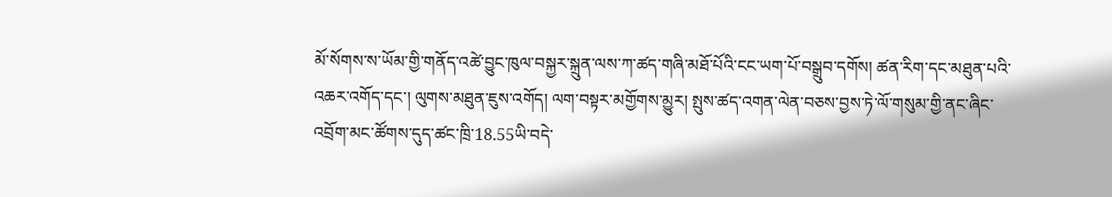མོ་སོགས་ས་ཡོམ་གྱི་གནོད་འཚེ་བྱུང་ཁུལ་བསྐྱར་སྐྲུན་ལས་ཀ་ཚད་གཞི་མཐོ་པོའི་ངང་ཡག་པོ་བསྒྲུབ་དགོས། ཚན་རིག་དང་མཐུན་པའི་འཆར་འགོད་དང་། ལུགས་མཐུན་ཇུས་འགོད། ལག་བསྟར་མགྱོགས་མྱུར། སྤུས་ཚད་འགན་ལེན་བཅས་བྱས་ཏེ་ལོ་གསུམ་གྱི་ནང་ཞིང་འབྲོག་མང་ཚོགས་དུད་ཚང་ཁྲི་18.55ཡི་བདེ་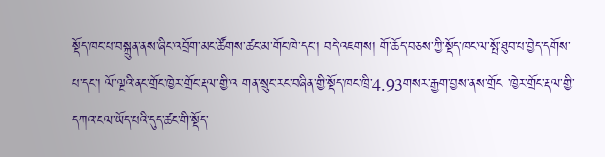སྡོད་ཁང་པ་བསྐྲུན་ནས་ཞིང་འབྲོག་མང་ཚོགས་ཚང་མ་གོང་ཁེ་དང་། བདེ་འཇགས། གོ་ཆོད་བཅས་ཀྱི་སྡོད་ཁང་ལ་སྤོ་ཐུབ་པ་བྱེད་དགོས་པ་དང་། ལོ་ལྔའི་ནང་གྲོང་ཁྱེར་གྲོང་རྡལ་གྱི་འ གན་སྲུང་རང་བཞིན་གྱི་སྡོད་ཁང་ཁྲི་4.93གསར་རྒྱག་བྱས་ནས་གྲོང ་ཁྱེར་གྲོང་རྡལ་གྱི་དཀའ་ངལ་ཡོད་པའི་དུད་ཚང་གི་སྡོད་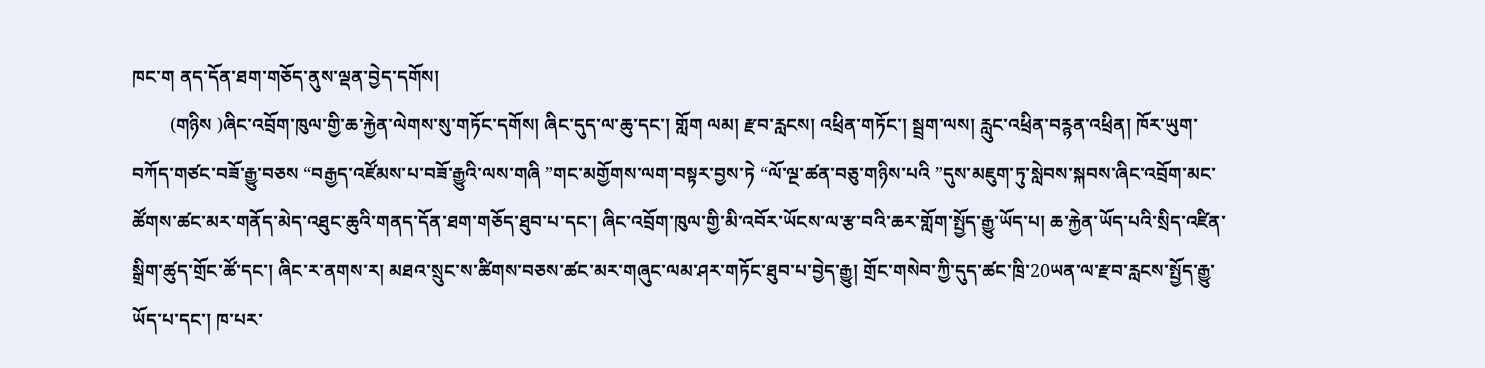ཁང་ག ནད་དོན་ཐག་གཅོད་ནུས་ལྡན་བྱེད་དགོས།
        (གཉིས )ཞིང་འབྲོག་ཁུལ་གྱི་ཆ་རྐྱེན་ལེགས་སུ་གཏོང་དགོས། ཞིང་དུད་ལ་ཆུ་དང་། གློག ལམ། རྫབ་རླངས། འཕྲིན་གཏོང་། སྦྲག་ལས། རླུང་འཕྲིན་བཪྙན་འཕྲིན། ཁོར་ཡུག་བཀོད་གཙང་བཟོ་རྒྱུ་བཅས “བརྒྱད་འཛོམས་པ་བཟོ་རྒྱུའི་ལས་གཞི ”གང་མགྱོགས་ལག་བསྟར་བྱས་ཏེ “ལོ་ལྔ་ཚན་བཅུ་གཉིས་པའི ”དུས་མཇུག་ཏུ་སླེབས་སྐབས་ཞིང་འབྲོག་མང་ཚོགས་ཚང་མར་གནོད་མེད་འཐུང་ཆུའི་གནད་དོན་ཐག་གཅོད་ཐུབ་པ་དང་། ཞིང་འབྲོག་ཁུལ་གྱི་མི་འབོར་ཡོངས་ལ་རྩ་བའི་ཆར་གློག་སྤྱོད་རྒྱུ་ཡོད་པ། ཆ་རྐྱེན་ཡོད་པའི་སྲིད་འཛིན་སྒྲིག་ཚུད་གྲོང་ཚོ་དང་། ཞིང་ར་ནགས་ར། མཐའ་སྲུང་ས་ཚིགས་བཅས་ཚང་མར་གཞུང་ལམ་ཤར་གཏོང་ཐུབ་པ་བྱེད་རྒྱུ། གྲོང་གསེབ་ཀྱི་དུད་ཚང་ཁྲི་20ཡན་ལ་རྫབ་རླངས་སྤྱོད་རྒྱུ་ཡོད་པ་དང་། ཁ་པར་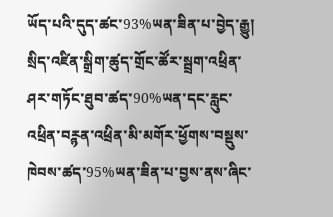ཡོད་པའི་དུད་ཚང་93%ཡན་ཟིན་པ་བྱེད་རྒྱུ། སྲིད་འཛིན་སྒྲིག་ཚུད་གྲོང་ཚོར་སྦྲག་འཕྲིན་ཤར་གཏོང་ཐུབ་ཚད་90%ཡན་དང་རླུང་འཕྲིན་བཪྙན་འཕྲིན་མི་མགོར་ཕྱོགས་བསྡུས་ཁེབས་ཚད་95%ཡན་ཟིན་པ་བྱས་ནས་ཞིང་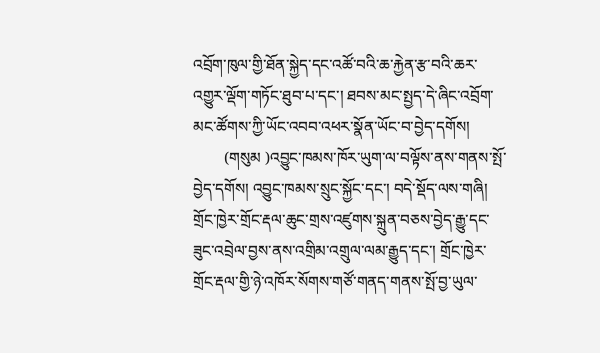འབྲོག་ཁུལ་གྱི་ཐོན་སྐྱེད་དང་འཚོ་བའི་ཆ་རྐྱེན་རྩ་བའི་ཆར་འགྱུར་ལྡོག་གཏོང་ཐུབ་པ་དང་། ཐབས་མང་སྤྱད་དེ་ཞིང་འབྲོག་མང་ཚོགས་ཀྱི་ཡོང་འབབ་འཕར་སྣོན་ཡོང་བ་བྱེད་དགོས།
        (གསུམ )འབྱུང་ཁམས་ཁོར་ཡུག་ལ་བལྟོས་ནས་གནས་སྤོ་བྱེད་དགོས། འབྱུང་ཁམས་སྲུང་སྐྱོང་དང་། བདེ་སྡོད་ལས་གཞི། གྲོང་ཁྱེར་གྲོང་རྡལ་ཆུང་གྲས་འཛུགས་སྐྲུན་བཅས་བྱེད་རྒྱུ་དང་ཟུང་འབྲེལ་བྱས་ནས་འགྲིམ་འགྲུལ་ལམ་རྒྱུད་དང་། གྲོང་ཁྱེར་གྲོང་རྡལ་གྱི་ཉེ་འཁོར་སོགས་གཙོ་གནད་གནས་སྤོ་བྱ་ཡུལ་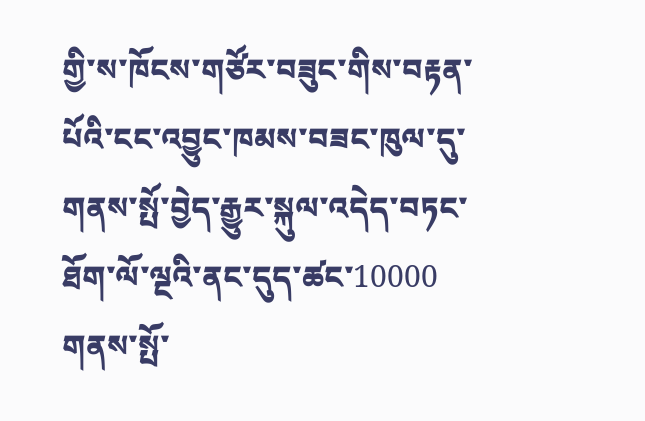གྱི་ས་ཁོངས་གཙོར་བཟུང་གིས་བརྟན་པོའི་ངང་འབྱུང་ཁམས་བཟང་ཁུལ་དུ་གནས་སྤོ་བྱེད་རྒྱུར་སྐུལ་འདེད་བཏང་ཐོག་ལོ་ལྔའི་ནང་དུད་ཚང་10000 གནས་སྤོ་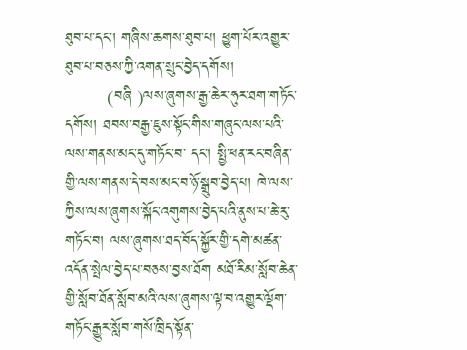ཐུབ་པ་དང་། གཞིས་ཆགས་ཐུབ་པ། ཕྱུག་པོར་འགྱུར་ཐུབ་པ་བཅས་ཀྱི་འགན་སྲུང་བྱེད་དགོས།
        (བཞི )ལས་ཞུགས་རྒྱ་ཆེར་ཧུར་ཐག་གཏོང་དགོས། ཐབས་བརྒྱ་ཇུས་སྟོང་གིས་གཞུང་ལས་པའི་ལས་གནས་མང་དུ་གཏོང་བ་ དང་། སྤྱི་ཕན་རང་བཞིན་གྱི་ལས་གནས་དེ་བས་མང་བ་ཉོ་སྒྲུབ་བྱེད་པ། ཁེ་ལས་ཀྱིས་ལས་ཞུགས་སྐོང་འགུགས་བྱེད་པའི་ནུས་པ་ཆེ་རུ་གཏོང་བ། ལས་ཞུགས་ཐད་བོད་སྐྱོར་གྱི་དགེ་མཚན་འདོན་སྤེལ་བྱེད་པ་བཅས་བྱས་ཐོག མཐོ་རིམ་སློབ་ཆེན་གྱི་སློབ་ཐོན་སློབ་མའི་ལས་ཞུགས་ལྟ་བ་འགྱུར་ལྡོག་གཏོང་རྒྱུར་སློབ་གསོ་ཁྲིད་སྟོན་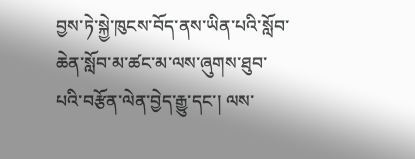བྱས་ཏེ་སྐྱེ་ཁུངས་བོད་ནས་ཡིན་པའི་སློབ་ཆེན་སློབ་མ་ཚང་མ་ལས་ཞུགས་ཐུབ་པའི་བརྩོན་ལེན་བྱེད་རྒྱུ་དང་། ལས་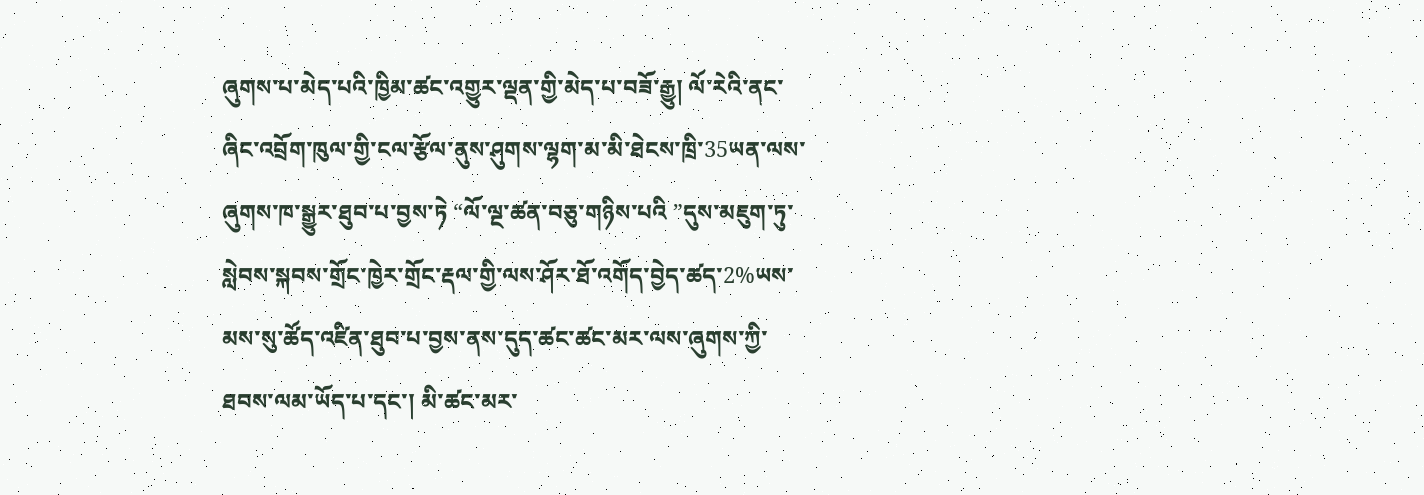ཞུགས་པ་མེད་པའི་ཁྱིམ་ཚང་འགྱུར་ལྡན་གྱི་མེད་པ་བཟོ་རྒྱུ། ལོ་རེའི་ནང་ཞིང་འབྲོག་ཁུལ་གྱི་ངལ་རྩོལ་ནུས་ཤུགས་ལྷག་མ་མི་ཐེངས་ཁྲི་35ཡན་ལས་ཞུགས་ཁ་སྒྱུར་ཐུབ་པ་བྱས་ཏེ “ལོ་ལྔ་ཚན་བཅུ་གཉིས་པའི ”དུས་མཇུག་ཏུ་སླེབས་སྐབས་གྲོང་ཁྱེར་གྲོང་རྡལ་གྱི་ལས་ཤོར་ཐོ་འགོད་བྱེད་ཚད་2%ཡས་མས་སུ་ཚོད་འཛིན་ཐུབ་པ་བྱས་ནས་དུད་ཚང་ཚང་མར་ལས་ཞུགས་ཀྱི་ཐབས་ལམ་ཡོད་པ་དང་། མི་ཚང་མར་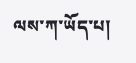ལས་ཀ་ཡོད་པ།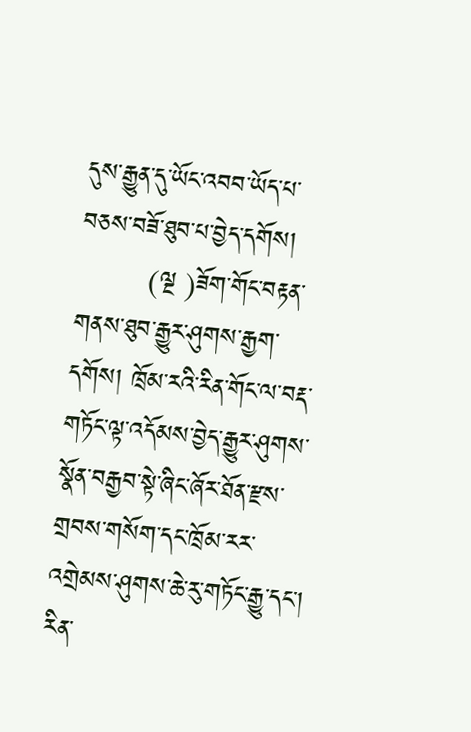དུས་རྒྱུན་དུ་ཡོང་འབབ་ཡོད་པ་བཅས་བཟོ་ཐུབ་པ་བྱེད་དགོས།
        (ལྔ )ཟོག་གོང་བརྟན་གནས་ཐུབ་རྒྱུར་ཤུགས་རྒྱག་དགོས། ཁྲོམ་རའི་རིན་གོང་ལ་བརྡ་གཏོང་ལྟ་འདོམས་བྱེད་རྒྱུར་ཤུགས་སྣོན་བརྒྱབ་སྟེ་ཞིང་ཞོར་ཐོན་རྫས་གྲབས་གསོག་དང་ཁྲོམ་རར་འགྲེམས་ཤུགས་ཆེ་རུ་གཏོང་རྒྱུ་དང་། རིན་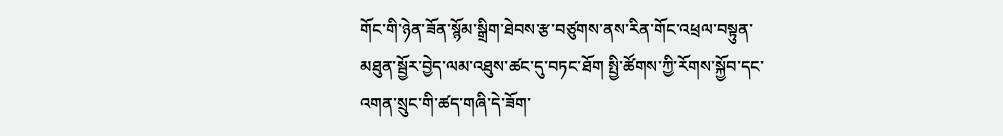གོང་གི་ཉེན་ཟོན་སྙོམ་སྒྲིག་ཐེབས་རྩ་བཙུགས་ནས་རིན་གོང་འཕྲལ་བསྟུན་མཐུན་སྦྱོར་བྱེད་ལམ་འཐུས་ཚང་དུ་བཏང་ཐོག སྤྱི་ཚོགས་ཀྱི་རོགས་སྐྱོབ་དང་འགན་སྲུང་གི་ཚད་གཞི་དེ་ཟོག་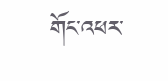གོང་འཕར་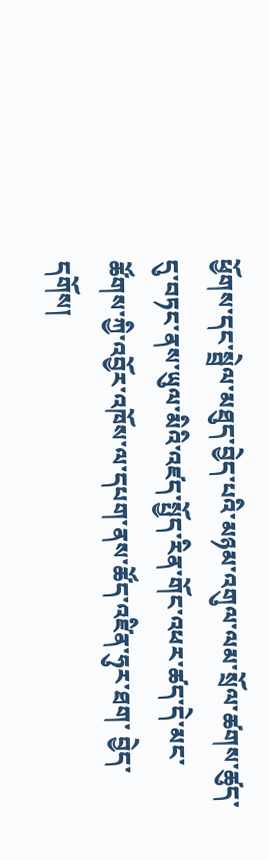ཕྱོགས་དང་སྦྲེལ་མཐུད་བྱེད་པའི་མཉམ་འགུལ་ལམ་སྲོལ་ཚགས་ཚུད་དུ་བཏང་ནས་ཡུལ་མིའི་འཛད་སྤྱོད་རིན་གོང་འཕར་ཚད་དེ་མང་ཚོགས་ཀྱི་འབྱོར་འཁོས་ལ་དཔག་ནས་ཚོད་འཛིན་ཧུར་ཐག་ བྱེད་དགོས།